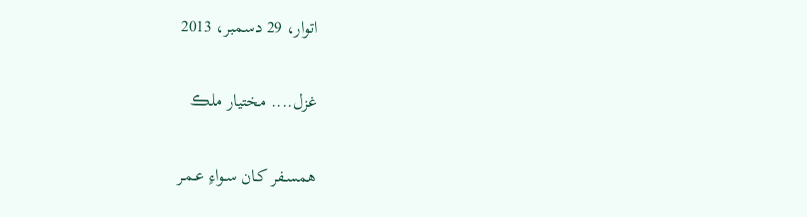اتوار، 29 دسمبر، 2013

غزل.... مختيار ملڪ

همسـفر کـان سـواءِ عـمـر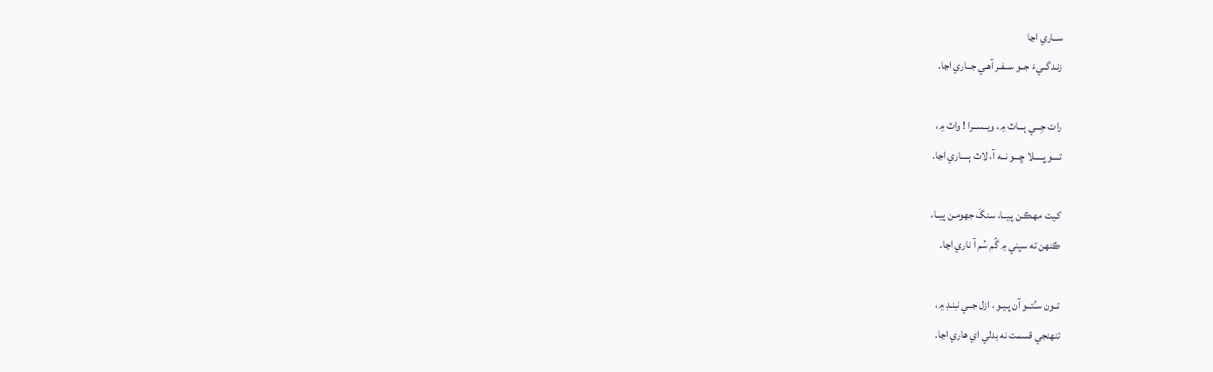ســاري اڃا
زنـدگــيءَ جــو ســفـر آهـي جــاري اڃا.

رات جِـــي ٻـــاٽ ۾، ويــســرا ! واٽ ۾،
تــــو ڀـــــلا ڇـــو نــه آ، لاٽ ٻــــاري اڃا.

کـيت مهـڪـن پـيــا، سنگَ جهومـن پيــا،
ڪنهن ته سپني ۾ گُم سُم آ ناري اڃا.

تــون سـُتــو آن پـيـو ، ازل جــي نـِنـڊ ۾،
تنهنجي قسمت نه بدلي اي هاري اڃا.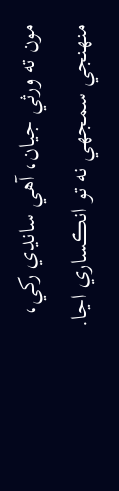مون ته ورثي جيان، آهي سانڍي رکي،
منهنجي سمجهي نه تو انڪساري اڃا.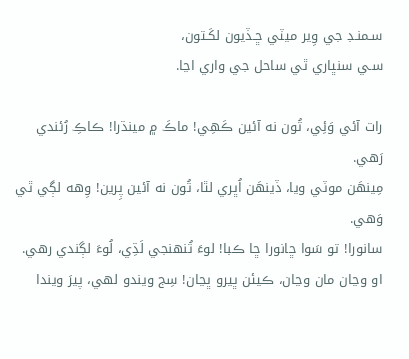سـمنـڊ جي وِير ميٽي ڇـڏيون لکَـتون،
سـي سنڀاري ٿي ساحل جي واري اڃا.

رات آئي وَئِي، تُون نه آئين ڪَهِي! ماڪَ ۾ مينڌرا! ڪاڪِ رُئندي رَهي.
مِينهَن موٽي ويا، ڏينهَن اُڀري لٿا، تُون نه آئين پِرين! وِهه لڳي ٿي وَهي.
سانورا! تو سَوا ڇانورا ڇا ڪبا! لوءَ تُنهنجي لَڌِي، لُوءَ لڳندي رهي.
او وڃان مان وڃان، ڪيئن ڀيرو ڀڃان! سِج ويندو لهي، پيرَ ويندا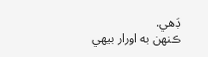ڊَهي.
ڪنهن به اورار بيهي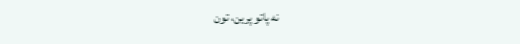نه پاتو پرين، تون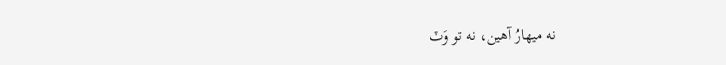نه ميهارُ آهين، نه تو وَٽ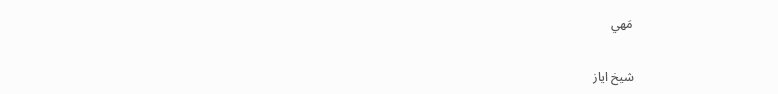مَهي

شيخ اياز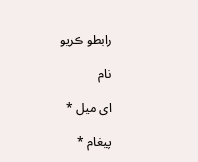رابطو ڪريو

نام

ای میل *

پیغام *